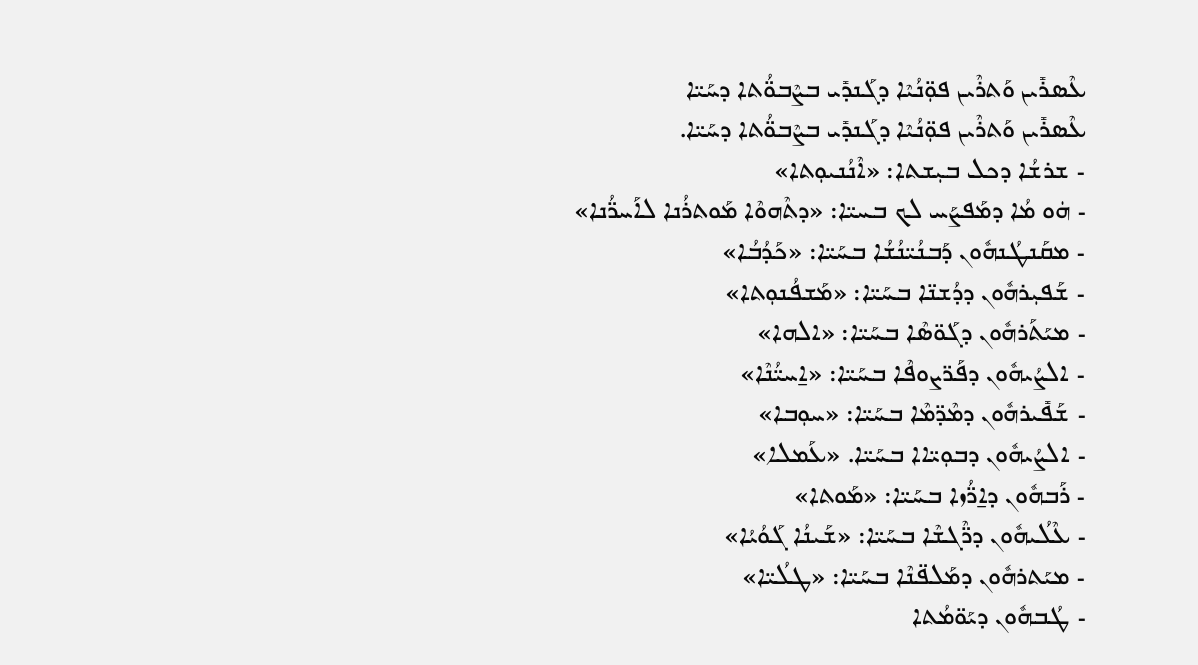ܥܶܣܪܺܝܢ ܘܰܬܪܶܝܢ ܦܘܼ̈ܢܳܝܶܐ ܕܓܰܢܕܺܝ ܒܨܶܒܘ̈ܳܬܐ ܕܚܰܝ̈ܐ
ܥܶܣܪܺܝܢ ܘܰܬܪܶܝܢ ܦܘܼ̈ܢܳܝܶܐ ܕܓܰܢܕܺܝ ܒܨܶܒܘ̈ܳܬܐ ܕܚܰܝ̈ܐ.
- ܫܪܫܳܐ ܕܟܠ ܒܝܼܫܬܐ: «ܐܶܢܳܢܝܘܼܬܐ»
- ܗܿܘ ܡܳܐ ܕܡܰܦܨܰܚ ܠܟ ܒܚܝ̈ܐ: «ܕܬܶܗܘܶܐ ܡܰܘܬܪܳܢܐ ܠܐܰܚܪ̈ܳܢܐ»
- ܡܩܰܢܛܳܢܗܽܘܢ ܕܰܒܢܳܝ̈ܢܳܫܳܐ ܒܚܰܝ̈ܐ: «ܟܰܕܳܒܳܐ»
- ܫܰܦܝܼܪܗܽܘܢ ܕܕܳܫܢ̈ܐ ܒܚܰܝ̈ܐ: «ܡܰܫܦܳܢܘܼܬܐ»
- ܡܝܰܬܰܪܗܽܘܢ ܕܓܰܘ̈ܣܶܐ ܒܚܰܝ̈ܐ: «ܐܠܗܐ»
- ܐܠܨܳܝܗܽܘܢ ܕܦܰܪ̈ܨܘܦܶܐ ܒܚܰܝ̈ܐ: «ܐ̱ܚܝ̈ܳܢܶܐ»
- ܫܰܦܺܝܪܗܽܘܢ ܕܡܶܕ̈ܡܶܐ ܒܚܰܝ̈ܐ: «ܚܘܼܒܐ»
- ܐܠܨܳܝܗܽܘܢ ܕܒܘܼܝ̈ܐܐ ܒܚܰܝ̈ܐ. «ܥܰܡܠܐ»
- ܪܰܒܗܽܘܢ ܕܐ̱ܪ̈ܳܙܐ ܒܚܰܝ̈ܐ: «ܡܰܘܬܐ»
- ܥܶܠܳܝܗܽܘܢ ܕܪ̈ܶܓܫܶܐ ܒܚܰܝ̈ܐ: «ܫܰܝܢܳܐ ܓܰܘܳܝܳܐ»
- ܡܝܰܬܪܗܽܘܢ ܕܡܰܠܦ̈ܢܶܐ ܒܚܰܝ̈ܐ: «ܛܠܳܝ̈ܐ»
- ܛܳܒܗܽܘܢ ܕܝܰܘ̈ܡܳܬܐ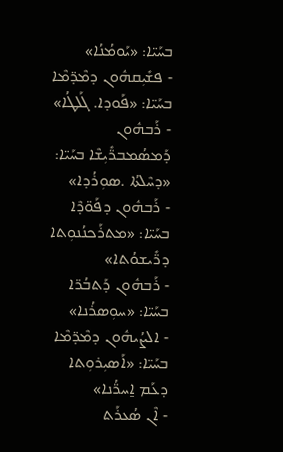ܒܚܰܝ̈ܐ: «ܝܰܘܡܳܢܳܐ»
- ܦܫܺܝܼܩܗܽܘܢ ܕܡܶܕ̈ܡܶܐ ܒܚܰܝ̈ܐ: «ܦܰܘܕܐ. ܓܰܠܛܳܐ»
- ܪܰܒܗܽܘܢ ܕܰܡܣܳܡܒܪ̈ܺܝܼܫܶܐ ܒܚܰܝ̈ܐ: «ܕܚܶܠܬܳܐ .ܣܘܼܪܳܕܐ»
- ܪܰܒܗܽܘܢ ܕܦܰܘ̈ܕܶܐ ܒܚܰܝ̈ܐ: «ܡܬܪܰܟܢܳܢܘܼܬܐ ܕܪ̈ܺܝܫܘܳܬܐ»
- ܪܰܒܗܽܘܢ ܕܰܬܒܳܪ̈ܐ ܒܚܰܝ̈ܐ: «ܚܘܼܣܪܳܢܐ»
- ܐܠܨܳܝܗܽܘܢ ܕܡܶܕ̈ܡܶܐ ܒܚܰܝ̈ܐ: «ܐܰܣܝܼܪܘܼܬܐ ܕܥܰܡ ܐ̱ܚܪ̈ܳܢܐ»
- ܐܶܢ ܣܳܥܪܰܬ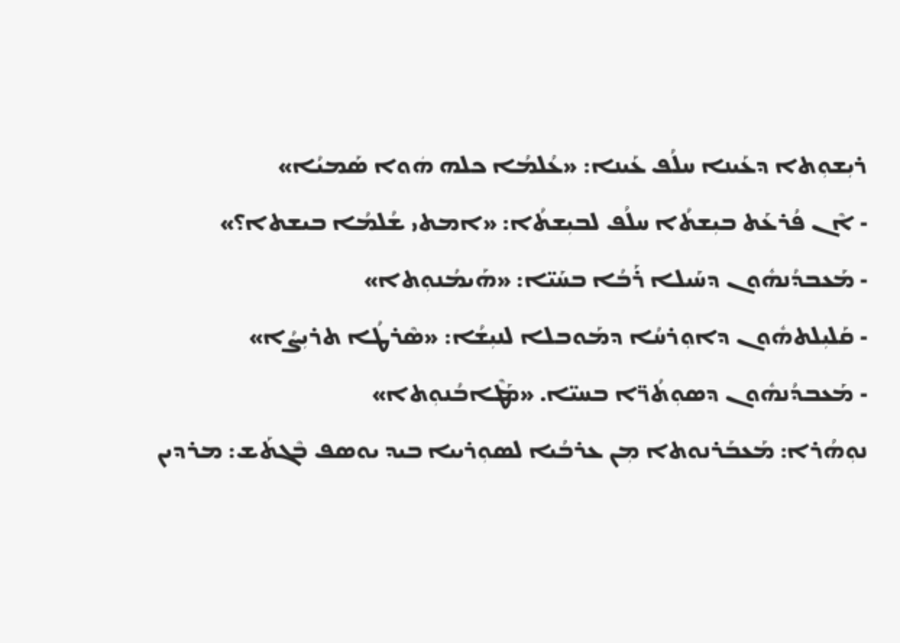ܪܝܼܫܘܼܬܐ ܕܥܰܝܢܐ ܚܠܳܦ ܥܰܝܢܐ: «ܥܳܠܡܳܐ ܟܠܗ ܗܿܘܐ ܣܰܡܝܳܐ»
- ܐܶܢ ܦܳܪܥܰܬ ܒܝܼܫܬܳܐ ܚܠܳܦ ܠܒܝܼܫܬܳܐ: «ܐܡܬܝ ܫܳܠܡܳܐ ܒܝܫܬܐ؟»
- ܡܰܥܒܕܳܢܗܽܘܢ ܕܚܰܝܠܐ ܪܰܒܳܐ ܒܚܰܝ̈ܐ: «ܗܰܝܡܳܢܘܼܬܐ»
- ܩܰܠܝܼܠܬܗܽܘܢ ܕܐܘܼܪܚܳܐ ܕܡܰܘܒܠܐ ܠܢܝܼܫܳܐ: «ܣܶܪܛܳܐ ܬܪܝܼܨܳܐ»
- ܡܰܥܒܕܳܢܗܽܘܢ ܕܣܘܼܬܳܪ̈ܐ ܒܚܝ̈ܐ. «ܡܰܛܶܐܒܳܢܘܼܬܐ»
ܢܘܼܗܳܪܐ: ܡܰܥܒܰܪܢܘܬܐ ܡܼܢ ܥܪܒܳܝܐ ܠܣܘܼܪܝܝܐ ܒܝܕ ܝܘܣܦ ܒܶܓܬܰܫ: ܡܪܕܝܢ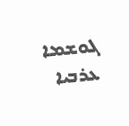ܓܘܫܡܐ ܥܪܒܝܐ